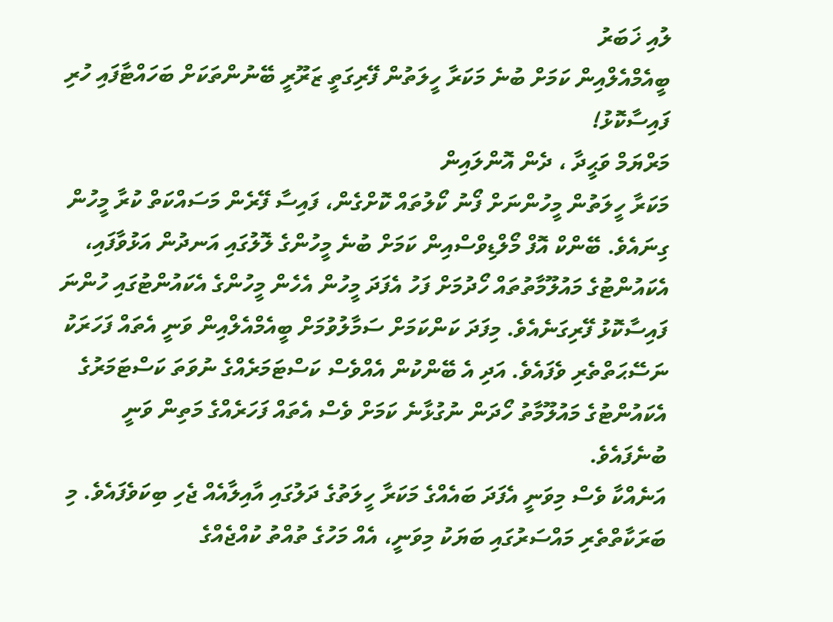ލުއި ޚަބަރު
ބީއެމްއެލްއިން ކަމަށް ބުނެ މަކަރާ ހީލަތުން ފޭރިގަތީ ޒަރޫރީ ބޭނުންތަކަށް ބަހައްޓާފައި ހުރި ފައިސާކޮޅު!
މަރްޔަމް ވަޙީދާ ، ދެން އޮންލައިން
މަކަރާ ހީލަތުން މީހުންނަށް ފޯނު ކޯލުތައް ކޮށްގެން، ފައިސާ ފޭރެން މަސައްކަތް ކުރާ މީހުން ގިނައެވެ. ބޭންކް އޮފް މޯލްޑިވްސްއިން ކަމަށް ބުނެ މީހުންގެ ލޮލުގައި އަނދުން އަޅުވާފައި، އެކައުންޓުގެ މައުލޫމާތުތައް ހޯދުމަށް ފަހު އެފަދަ މީހުން އެހެން މީހުންގެ އެކައުންޓުގައި ހުންނަ ފައިސާކޮޅު ފޭރިގަނެއެވެ. މިފަދަ ކަންކަމަށް ސަމާލުވުމަށް ބީއެމްއެލްއިން ވަނީ އެތައް ފަހަރަކު ނަސޭޙަތްތެރި ވެފައެވެ. އަދި އެ ބޭންކުން އެއްވެސް ކަސްޓަމަރެއްގެ ނުވަތަ ކަސްޓަމަރުގެ އެކައުންޓުގެ މައުލޫމާތު ހޯދަން ނުގުޅާނެ ކަމަށް ވެސް އެތައް ފަހަރެއްގެ މަތިން ވަނީ ބުނެފައެވެ.
އަނެއްކާ ވެސް މިވަނީ އެފަދަ ބައެއްގެ މަކަރާ ހީލަތުގެ ދަލުގައި އާއިލާއެއް ޖެހި ބިކަވެފައެވެ. މި ބަރަކާތްތެރި މައްސަރުގައި ބަޔަކު މިވަނީ، އެއް މަހުގެ ތުއްތު ކުއްޖެއްގެ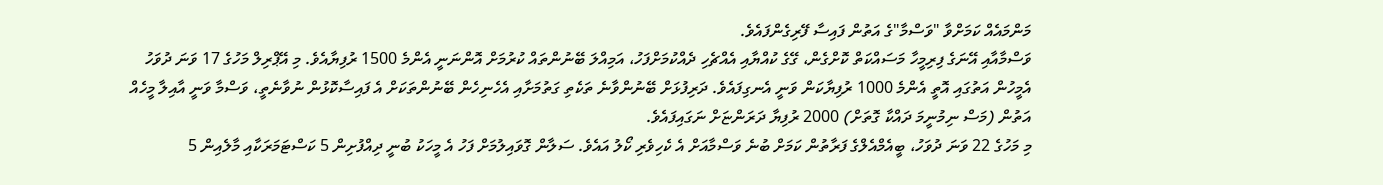މަންމައެއް ކަމަށްވާ "ވަސްމާ"ގެ އަތުން ފައިސާ ފޭރިގެންފައެވެ.
ވަސްމާއާއި އޭނަގެ ފިރިމީހާ މަސައްކަތް ކޮށްގެން، ގޭގެ ކުއްޔާއި އެއްޗެހި ދެއްކުމަށްފަހު، އަމިއްލަ ބޭނުންތައް ކުރުމަށް އޮންނަނީ އެންމެ 1500 ރުފިޔާއެވެ. މި އޭޕްރިލް މަހުގެ 17 ވަނަ ދުވަހު އެމީހުން އަތުގައި އޮތީ އެންމެ 1000 ރުފިޔާކަން ވަނީ އެނގިފައެވެ. ދަރިފުޅަށް ބޭނުންވާނެ ތަކެތި ގަތުމަށާއި އެހެނިހެން ބޭނުންތަކަށް އެ ފައިސާކޮޅުން ނުވާނެތީ، ވަސްމާ ވަނީ އާއިލާ މީހެއް އަތުން (މަސް ނިމުނީމަ ދައްކާ ގޮތަށް) 2000 ރުފިޔާ ދަރަންޏަށް ނަގައިފައެވެ.
މި މަހުގެ 22 ވަނަ ދުވަހު، ބީއެމްއެލްގެ ފަރާތުން ކަމަށް ބުނެ ވަސްމާއަށް އެ ކެހިވެރި ކޯލު އައެވެ. ސަލާން ގޮވައިލުމަށް ފަހު އެ މީހަކު ބުނީ ދިއްފުށިން 5 ކަސްޓަމަރަކާއި މާލެއިން 5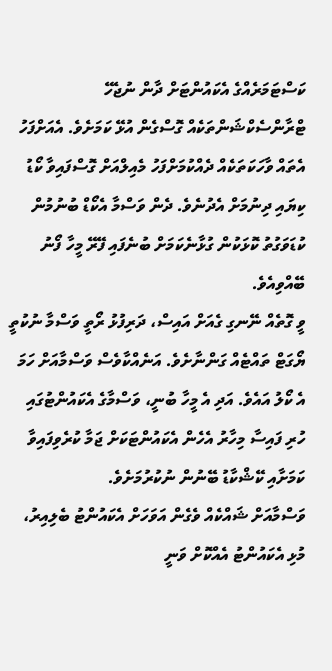ކަސްޓަމަރެއްގެ އެކައުންޓަށް ދާން ނުޖެހޭ ޓްރާންސެކްޝަންތަކެއް ގޮސްގެން އުޅޭ ކަމަށެވެ. އެއަށްފަހު އެތައް ވާހަކަތަކެއް ދެއްކުމަށްފަހު މެއިލްއަށް ގޮސްފައިވާ ކޯޑު ކިޔައި ދިނުމަށް އެދުނެވެ. ދެން ވަސްމާ އެކޯޑް ބުނުމުން ކުޑަވަގުތު ކޮޅަކުން ގުޅާނެކަމަށް ބުނެފައި ފޭރޭ މީހާ ފޯނު ބޭއްވިއެވެ.
ވީ ގޮތެއް ނޭނގި ގެއަށް އައިސް، ދަރިފުޅު ރޯތީ ވަސްމާ ނުކުތީ ޔޯގަޓް ތައްޓެއް ގަންނާށެވެ. އަނެއްކާވެސް ވަސްމާއަށް ހަމަ އެ ކޯލު އައެވެ. އަދި އެ މީހާ ބުނީ، ވަސްމާގެ އެކައުންޓުގައި ހުރި ފައިސާ މިހާރު އެހެން އެކައުންޓަކަށް ޖަމާ ކުރެވިފައިވާ ކަމަށާއި ކޭޝްކާޑު ބޭނުން ނުކުރުމަށެވެ.
ވަސްމާއަށް ޝައްކެއް ވެގެން އަވަހަށް އެކައުންޓު ބެލިއިރު، މުޅި އެކައުންޓު އެއްކޮށް ވަނީ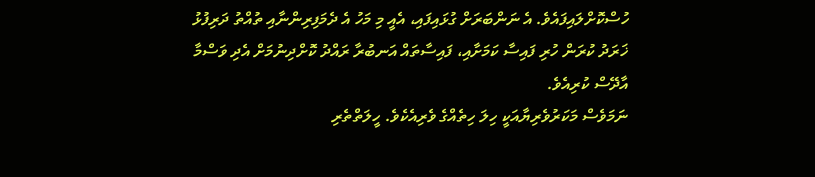ހުސްކޮށްލައިފައެވެ. އެ ނަންބަރަށް ގުޅައިފައި، އެއީ މި މަހު އެ ދެމަފިރިންނާއި ތުއްތު ދަރިފުޅު ޚަރަދު ކުރަން ހުރި ފައިސާ ކަމަށާއި، ފައިސާތައް އަނބުރާ ރައްދު ކޮށްދިނުމަށް އެދި ވަސްމާ އާދޭސް ކުރިއެވެ.
ނަމަވެސް މަކަރުވެރިޔާއަކީ ހިލަ ހިތެއްގެ ވެރިއެކެވެ. ހީލަތްތެރި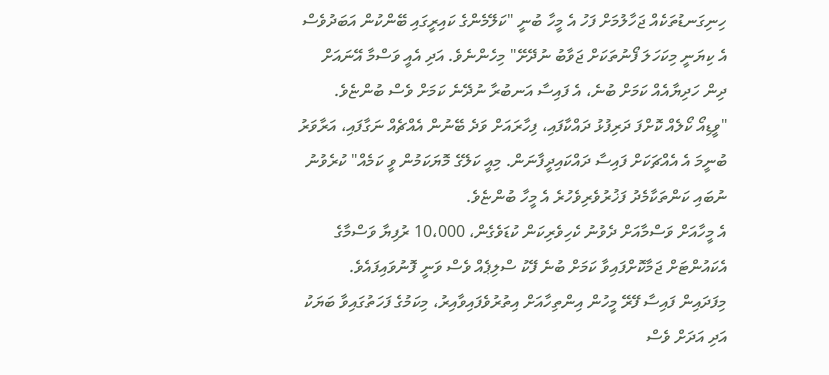ހިނިގަނޑުތަކެއް ޖަހާލުމަށް ފަހު އެ މީހާ ބުނީ "ކަލޭމެންގެ ކައިރީގައި ބޭންކުން އަބަދުވެސް އެ ކިޔަނީ މިކަހަލަ ފޯނުތަކަށް ޖަވާބު ނުދޭށޭ" މިހެންނެވެ. އަދި އެއީ ވަސްމާ އޭނައަށް ދިން ހަދިޔާއެއް ކަމަށް ބުނެ، އެ ފައިސާ އަނބުރާ ނުދޭނެ ކަމަށް ވެސް ބުންޏެވެ.
"ވީޑިއޯ ކޯލެއް ކޮށްފަ ދަރިފުޅު ދައްކާފައި، ފިހާރައަށް ވަދެ ބޭނުން އެއްޗެއް ނަގާފައި، އަރާވަރު ބުނީމަ އެ އެއްޗަކަށް ފައިސާ ދައްކައިދީފާނަން. މިއީ ކަލޭގެ މޮޔަކަމުން ވީ ކަމެއް" ކުރެވުނު ނުބައި ކަންތަކާމެދު ފަޚުރުވެރިވެހުރެ އެ މީހާ ބުންޏެވެ.
އެ މީހާއަށް ވަސްމާއަށް ދެވުނު ކެހިވެރިކަން ކުޑަވެގެން، 10،000 ރުފިޔާ ވަސްމާގެ އެކައުންޓަށް ޖަމާކޮށްފައިވާ ކަމަށް ބުނެ ފޭކު ސްލިޕެއް ވެސް ވަނީ ފޮނުވައިފައެވެ.
މިފަދައިން ފައިސާ ފޭރޭ މީހުން އިންތިހާއަށް އިތުރުވެފައިވާއިރު، މިކަމުގެ ފަހަތުގައިވާ ބަޔަކު އަދި އަދަށް ވެސް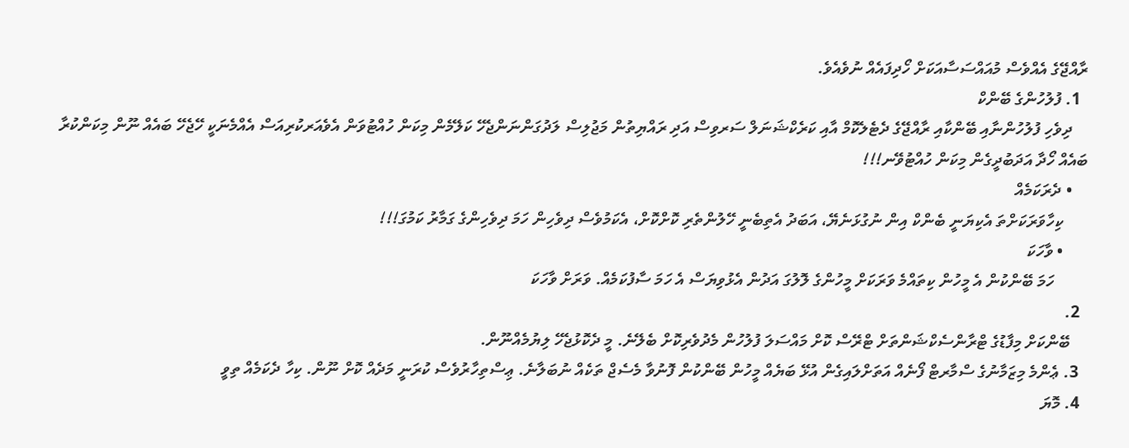ރާއްޖޭގެ އެއްވެސް މުއައްސަސާއަކަށް ހޯދިފައެއް ނުވެއެވެ.
  1. ފުލުހުންގެ ބޭންކް
    ދިވެހި ފުލުހުންނާއި ބޭންކާއި ރާއްޖޭގެ ދެޓެލެކޮމް އާއި ކަރެކްޝަނަލް ސަރވިސް އަދި ރައްޔިތުން މަޖުލިސް ލަދުގަންނަންޖެހޭ ކަލޭމެން މިކަން ހުއްޓުވަން އެވެއަރކުރިއަސް އެއްމެނަކީ ހޭޖެހޭ ބައެއް ނޫން މިކަންކުރާ ބައެއް ހޯދާ އަދަބުދީގެން މިކަން ހުއްޓުވޭނ!!!
    • ދެރަކަމެއް
      ކިހާވަރަކަށްތަ އެކިޔަނީ ބެންކް އިން ނުގުޅަނެޔޭ، އަބަދު އެތިބެނީ ހޭލުންތެރި ކޮށްކޮށް، އެކަމުވެސް ދިވެހިން ހަމަ ދިވެހިންގެ ގަމާރު ކަމުގަ!!!
      • ވާހަކަ
        ހަމަ ބޭންކުން އެ މީހުން ކިތައްމެ ވަރަކަށް މީހުންގެ ލޮލުގަ އަދުން އެޅުވިޔަސް އެ ހަމަ ސާފުކަމެއް. ވަރަށް ވާހަކަ
  2.
    ބޭންކަށް މިފާޑުގެ ޓްރާންސެކްޝަންތަށް ޓްރޭސް ކޮށް މައްސަލަ ފުލުހުން މެދުވެރިކޮށް ބެލޭނެ. މީ ދެކޮޅުޖެހޭ ލިޔުމެއްނޫން.
  3. ޢެންމެ މިޒަމާނުގެ ސްމާރޓް ފޯނެއް އަތަށްލައިގެން އުޅޭ ބަޔެއް މީހުން ބޭންކުން ފޮނުވާ މެސެޖް ތަކެއް ނުބަލާނެ. ޢިސްތިހާރުވެސް ކުރަނީ މަދެއް ކޮށް ނޫން. ކިހާ ދެކަމެއް ތިވީ
  4. މޮޔަ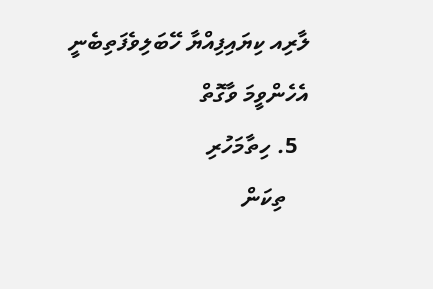ލާރިއ ކިޔައިފިއްޔާ ހޭބަލިވެފަތިބެނީ އެހެންވީމަ ވާގޮތް
  5. ހިތާމަހުރި
    ތިކަން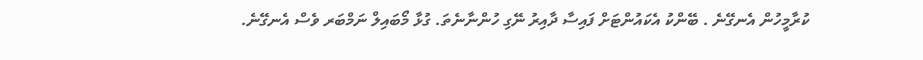ކުރާމީހުން އެނގޭނެ . ބޭންކު އެކައުންޓަށް ފައިސާ ދާއިރު ނޭގި ހުންނާނެތަ. ގުޅާ މޯބައިލް ނަމްބަރ ވެސް އެނގޭނެ.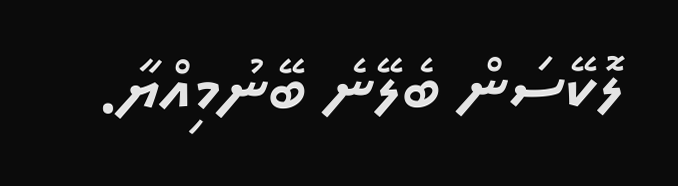ލޮކޭސަން ބެލޭނެ ބޭނުމިއްޔާ.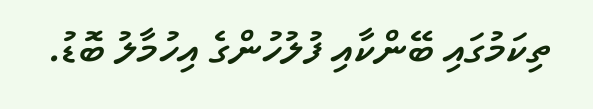ތިކަމުގައި ބޭންކާއި ފުލުހުންގެ އިހުމާލު ބޮޑު.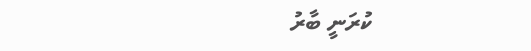ކުރަނީ ބާރު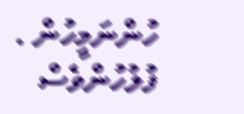ހުންނަމީހުން . ފުލުހުންވެސް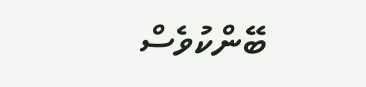ބޭންކުވެސް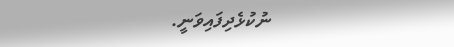ނުކުޅެދިފައިވަނީ.